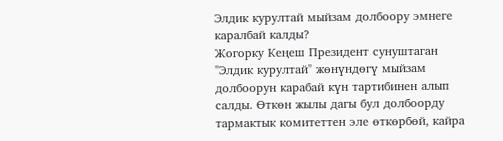Элдик курултай мыйзам долбоору эмнеге каралбай калды?
Жогорку Кеңеш Президент сунуштаган "Элдик курултай" жөнүндөгү мыйзам долбоорун карабай күн тартибинен алып салды. Өткөн жылы дагы бул долбоорду тармактык комитеттен эле өткөрбөй, кайра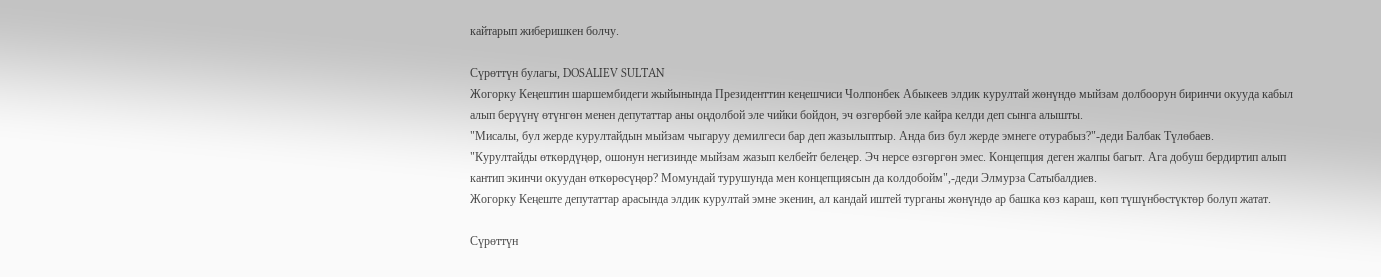кайтарып жиберишкен болчу.

Сүрөттүн булагы, DOSALIEV SULTAN
Жогорку Кеңештин шаршембидеги жыйынында Президенттин кеңешчиси Чолпонбек Абыкеев элдик курултай жөнүндө мыйзам долбоорун биринчи окууда кабыл алып берүүнү өтүнгөн менен депутаттар аны оңдолбой эле чийки бойдон, эч өзгөрбөй эле кайра келди деп сынга алышты.
"Мисалы, бул жерде курултайдын мыйзам чыгаруу демилгеси бар деп жазылыптыр. Анда биз бул жерде эмнеге отурабыз?"-деди Балбак Түлөбаев.
"Курултайды өткөрдүңөр, ошонун негизинде мыйзам жазып келбейт белеңер. Эч нерсе өзгөргөн эмес. Концепция деген жалпы багыт. Ага добуш бердиртип алып кантип экинчи окуудан өткөрөсүңөр? Момундай турушунда мен концепциясын да колдобойм",-деди Элмурза Сатыбалдиев.
Жогорку Кеңеште депутаттар арасында элдик курултай эмне экенин, ал кандай иштей турганы жөнүндө ар башка көз караш, көп түшүнбөстүктөр болуп жатат.

Сүрөттүн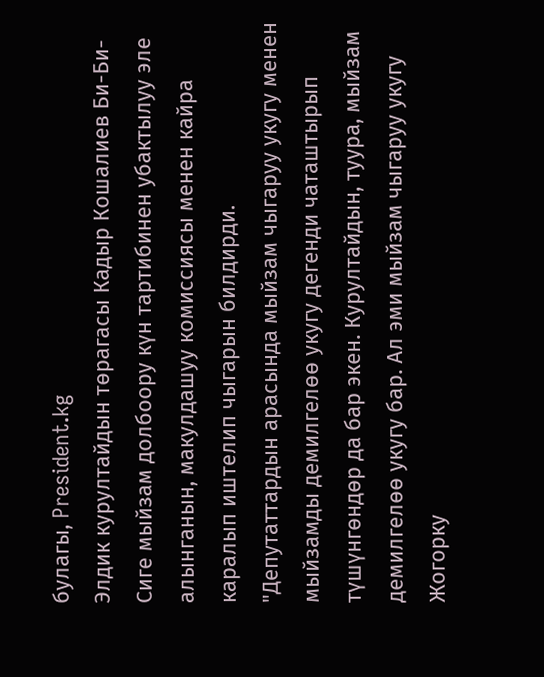булагы, President.kg
Элдик курултайдын төрагасы Кадыр Кошалиев Би-Би-Сиге мыйзам долбоору күн тартибинен убактылуу эле алынганын, макулдашуу комиссиясы менен кайра каралып иштелип чыгарын билдирди.
"Депутаттардын арасында мыйзам чыгаруу укугу менен мыйзамды демилгелөө укугу дегенди чаташтырып түшүнгөндөр да бар экен. Курултайдын, туура, мыйзам демилгелөө укугу бар. Ал эми мыйзам чыгаруу укугу Жогорку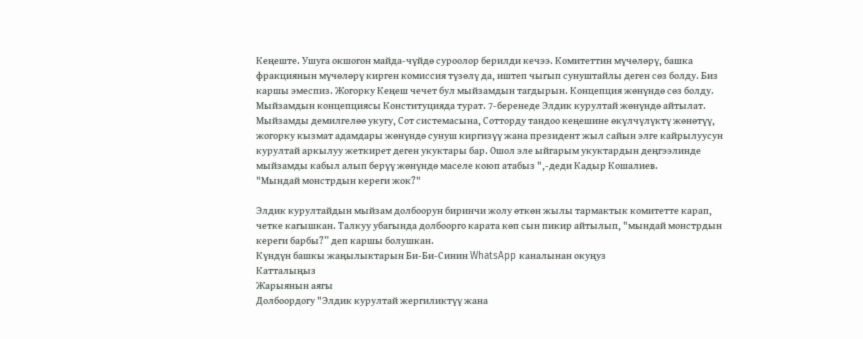Кеңеште. Ушуга окшогон майда-чүйдө суроолор берилди кечээ. Комитеттин мүчөлөрү, башка фракциянын мүчөлөрү кирген комиссия түзөлү да, иштеп чыгып сунуштайлы деген сөз болду. Биз каршы эмеспиз. Жогорку Кеңеш чечет бул мыйзамдын тагдырын. Концепция жөнүндө сөз болду. Мыйзамдын концепциясы Конституцияда турат. 7-беренеде Элдик курултай жөнүндө айтылат. Мыйзамды демилгелөө укугу, Сот системасына, Сотторду тандоо кеңешине өкүлчүлүктү жөнөтүү, жогорку кызмат адамдары жөнүндө сунуш киргизүү жана президент жыл сайын элге кайрылуусун курултай аркылуу жеткирет деген укуктары бар. Ошол эле ыйгарым укуктардын деңгээлинде мыйзамды кабыл алып берүү жөнүндө маселе коюп атабыз ",-деди Кадыр Кошалиев.
"Мындай монстрдын кереги жок?"

Элдик курултайдын мыйзам долбоорун биринчи жолу өткөн жылы тармактык комитетте карап, четке кагышкан. Талкуу убагында долбоорго карата көп сын пикир айтылып, "мындай монстрдын кереги барбы?” деп каршы болушкан.
Күндүн башкы жаңылыктарын Би-Би-Синин WhatsApp каналынан окуңуз
Катталыңыз
Жарыянын аягы
Долбоордогу "Элдик курултай жергиликтүү жана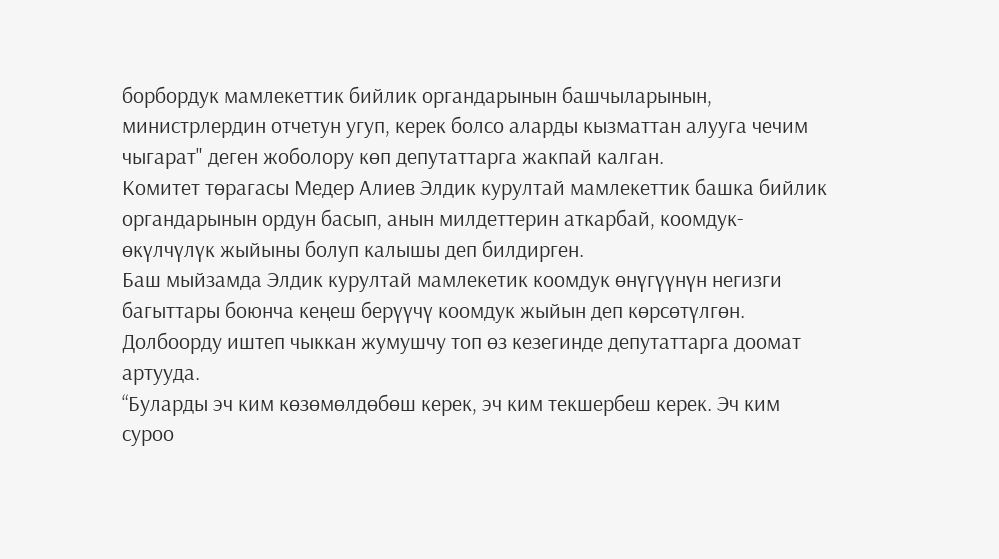борбордук мамлекеттик бийлик органдарынын башчыларынын, министрлердин отчетун угуп, керек болсо аларды кызматтан алууга чечим чыгарат" деген жоболору көп депутаттарга жакпай калган.
Комитет төрагасы Медер Алиев Элдик курултай мамлекеттик башка бийлик органдарынын ордун басып, анын милдеттерин аткарбай, коомдук-өкүлчүлүк жыйыны болуп калышы деп билдирген.
Баш мыйзамда Элдик курултай мамлекетик коомдук өнүгүүнүн негизги багыттары боюнча кеңеш берүүчү коомдук жыйын деп көрсөтүлгөн.
Долбоорду иштеп чыккан жумушчу топ өз кезегинде депутаттарга доомат артууда.
“Буларды эч ким көзөмөлдөбөш керек, эч ким текшербеш керек. Эч ким суроо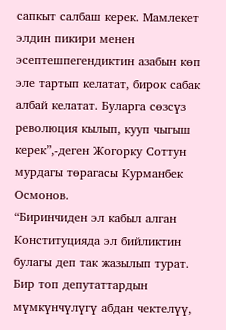сапкыт салбаш керек. Мамлекет элдин пикири менен эсептешпегендиктин азабын көп эле тартып келатат, бирок сабак албай келатат. Буларга сөзсүз революция кылып, кууп чыгыш керек”,-деген Жогорку Соттун мурдагы төрагасы Курманбек Осмонов.
“Биринчиден эл кабыл алган Конституцияда эл бийликтин булагы деп так жазылып турат. Бир топ депутаттардын мүмкүнчүлүгү абдан чектелүү,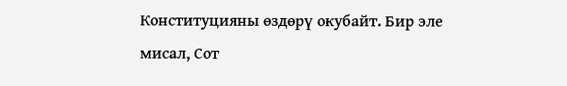Конституцияны өздөрү окубайт. Бир эле мисал, Сот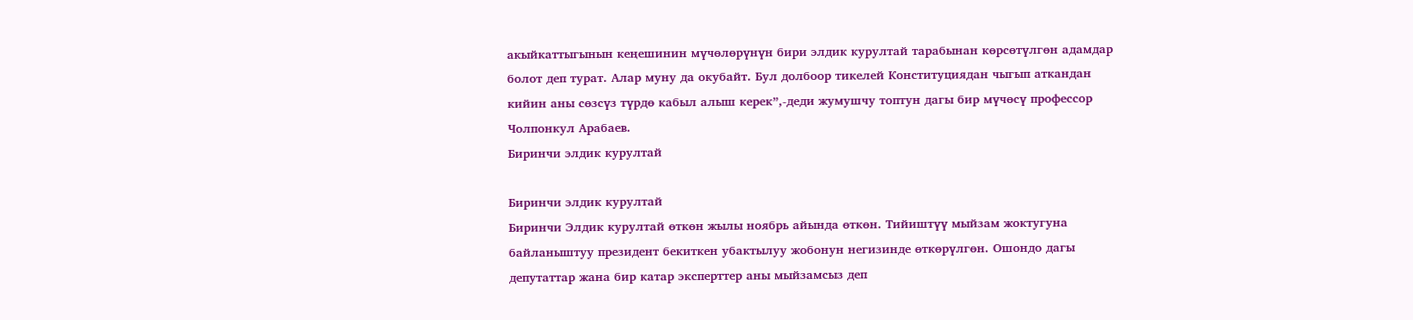акыйкаттыгынын кеңешинин мүчөлөрүнүн бири элдик курултай тарабынан көрсөтүлгөн адамдар болот деп турат. Алар муну да окубайт. Бул долбоор тикелей Конституциядан чыгып аткандан кийин аны сөзсүз түрдө кабыл алыш керек”,-деди жумушчу топтун дагы бир мүчөсү профессор Чолпонкул Арабаев.
Биринчи элдик курултай

Биринчи элдик курултай
Биринчи Элдик курултай өткөн жылы ноябрь айында өткөн. Тийиштүү мыйзам жоктугуна байланыштуу президент бекиткен убактылуу жобонун негизинде өткөрүлгөн. Ошондо дагы депутаттар жана бир катар эксперттер аны мыйзамсыз деп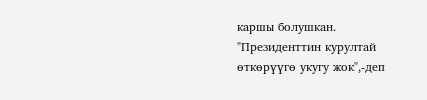каршы болушкан.
"Президенттин курултай өткөрүүгө укугу жок",-деп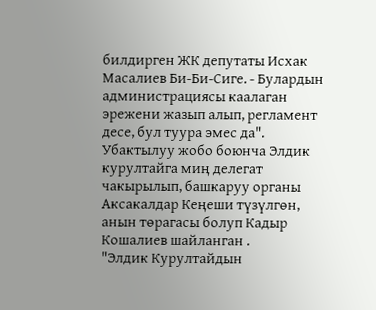билдирген ЖК депутаты Исхак Масалиев Би-Би-Сиге. - Булардын администрациясы каалаган эрежени жазып алып, регламент десе, бул туура эмес да".
Убактылуу жобо боюнча Элдик курултайга миң делегат чакырылып, башкаруу органы Аксакалдар Кеңеши түзүлгөн, анын төрагасы болуп Кадыр Кошалиев шайланган .
"Элдик Курултайдын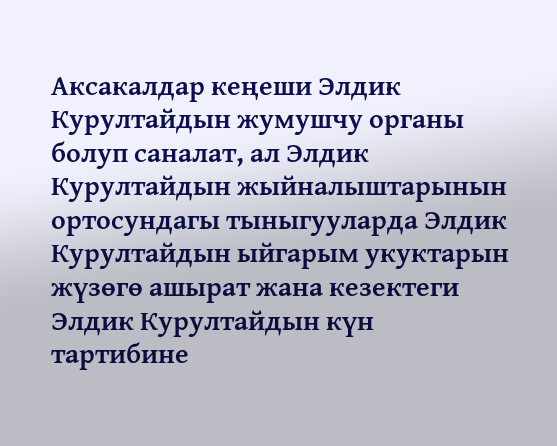Аксакалдар кеңеши Элдик Курултайдын жумушчу органы болуп саналат, ал Элдик Курултайдын жыйналыштарынын ортосундагы тыныгууларда Элдик Курултайдын ыйгарым укуктарын жүзөгө ашырат жана кезектеги Элдик Курултайдын күн тартибине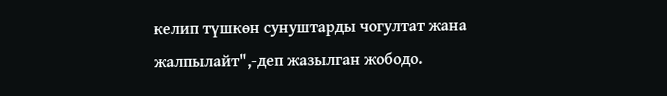келип түшкөн сунуштарды чогултат жана жалпылайт",-деп жазылган жободо.